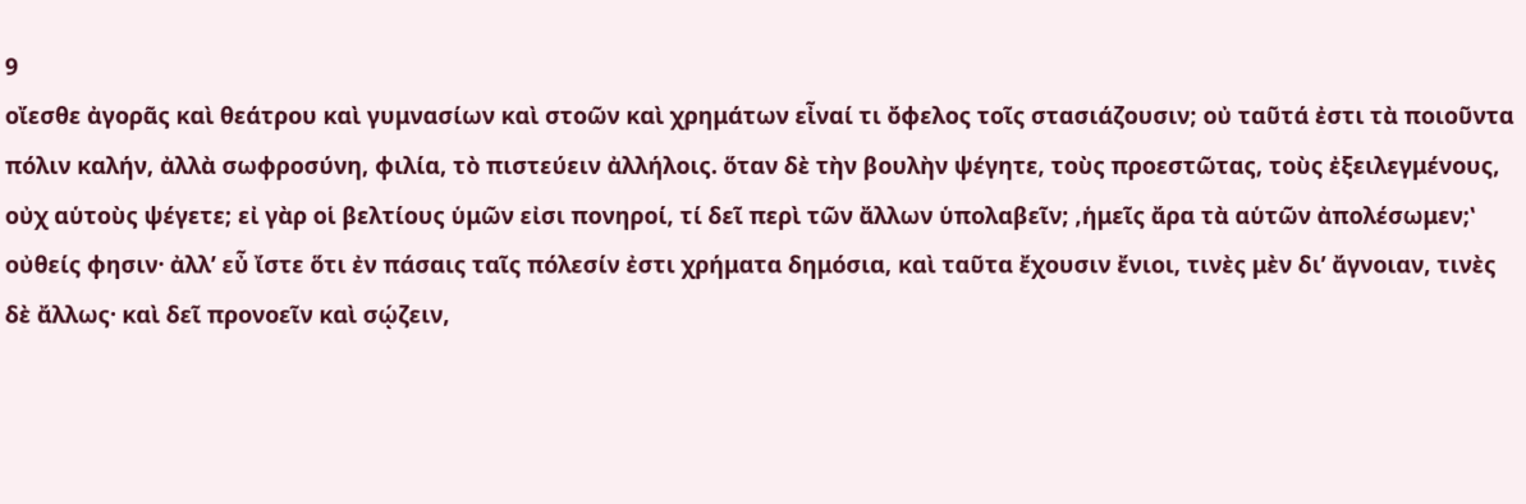9
οἴεσθε ἀγορᾶς καὶ θεάτρου καὶ γυμνασίων καὶ στοῶν καὶ χρημάτων εἶναί τι ὄφελος τοῖς στασιάζουσιν; οὐ ταῦτά ἐστι τὰ ποιοῦντα πόλιν καλήν, ἀλλὰ σωφροσύνη, φιλία, τὸ πιστεύειν ἀλλήλοις. ὅταν δὲ τὴν βουλὴν ψέγητε, τοὺς προεστῶτας, τοὺς ἐξειλεγμένους, οὐχ αὑτοὺς ψέγετε; εἰ γὰρ οἱ βελτίους ὑμῶν εἰσι πονηροί, τί δεῖ περὶ τῶν ἄλλων ὑπολαβεῖν; ,ἡμεῖς ἄρα τὰ αὑτῶν ἀπολέσωμεν;ʽ οὐθείς φησιν· ἀλλ’ εὖ ἴστε ὅτι ἐν πάσαις ταῖς πόλεσίν ἐστι χρήματα δημόσια, καὶ ταῦτα ἔχουσιν ἔνιοι, τινὲς μὲν δι’ ἄγνοιαν, τινὲς δὲ ἄλλως· καὶ δεῖ προνοεῖν καὶ σῴζειν,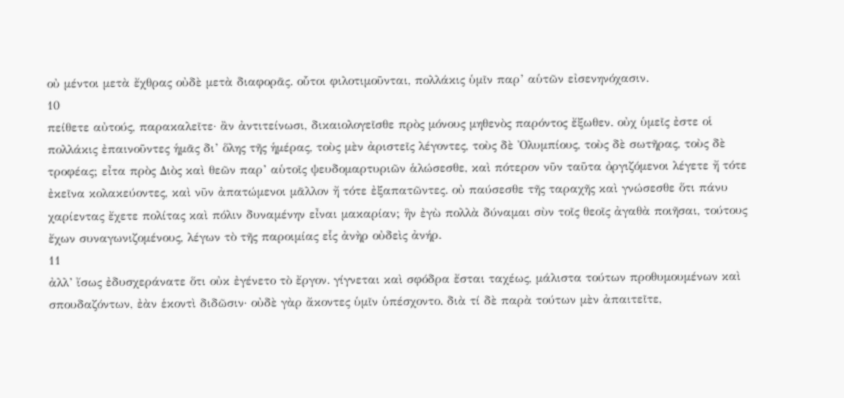οὐ μέντοι μετὰ ἔχθρας οὐδὲ μετὰ διαφορᾶς. οὗτοι φιλοτιμοῦνται, πολλάκις ὑμῖν παρ’ αὑτῶν εἰσενηνόχασιν.
10
πείθετε αὐτούς, παρακαλεῖτε· ἂν ἀντιτείνωσι, δικαιολογεῖσθε πρὸς μόνους μηθενὸς παρόντος ἔξωθεν. οὐχ ὑμεῖς ἐστε οἱ πολλάκις ἐπαινοῦντες ἡμᾶς δι’ ὅλης τῆς ἡμέρας, τοὺς μὲν ἀριστεῖς λέγοντες, τοὺς δὲ Ὀλυμπίους, τοὺς δὲ σωτῆρας, τοὺς δὲ τροφέας; εἶτα πρὸς Διὸς καὶ θεῶν παρ’ αὑτοῖς ψευδομαρτυριῶν ἁλώσεσθε, καὶ πότερον νῦν ταῦτα ὀργιζόμενοι λέγετε ἤ τότε ἐκεῖνα κολακεύοντες, καὶ νῦν ἀπατώμενοι μᾶλλον ἤ τότε ἐξαπατῶντες. οὐ παύσεσθε τῆς ταραχῆς καὶ γνώσεσθε ὅτι πάνυ χαρίεντας ἔχετε πολίτας καὶ πόλιν δυναμένην εἶναι μακαρίαν; ἣν ἐγὼ πολλὰ δύναμαι σὺν τοῖς θεοῖς ἀγαθὰ ποιῆσαι, τούτους ἔχων συναγωνιζομένους, λέγων τὸ τῆς παροιμίας εἷς ἀνὴρ οὐδεὶς ἀνήρ.
11
ἀλλ’ ἴσως ἐδυσχεράνατε ὅτι οὐκ ἐγένετο τὸ ἔργον. γίγνεται καὶ σφόδρα ἔσται ταχέως, μάλιστα τούτων προθυμουμένων καὶ σπουδαζόντων, ἐὰν ἑκοντὶ διδῶσιν· οὐδὲ γὰρ ἄκοντες ὑμῖν ὑπέσχοντο. διὰ τί δὲ παρὰ τούτων μὲν ἀπαιτεῖτε,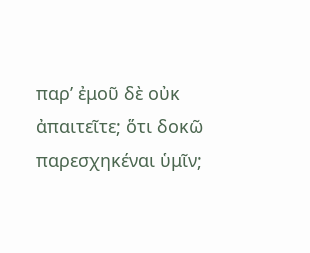παρ’ ἐμοῦ δὲ οὐκ ἀπαιτεῖτε; ὅτι δοκῶ παρεσχηκέναι ὑμῖν;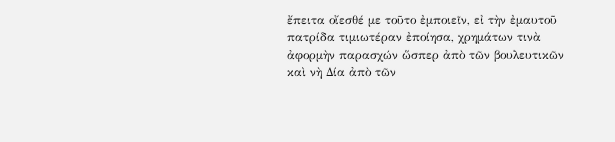ἔπειτα οἴεσθέ με τοῦτο ἐμποιεῖν, εἰ τὴν ἐμαυτοῦ πατρίδα τιμιωτέραν ἐποίησα, χρημάτων τινὰ ἀφορμὴν παρασχών ὥσπερ ἀπὸ τῶν βουλευτικῶν καὶ νὴ Δία ἀπὸ τῶν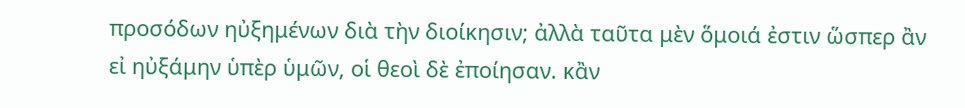προσόδων ηὐξημένων διὰ τὴν διοίκησιν; ἀλλὰ ταῦτα μὲν ὅμοιά ἐστιν ὥσπερ ἂν εἰ ηὐξάμην ὑπὲρ ὑμῶν, οἱ θεοὶ δὲ ἐποίησαν. κἂν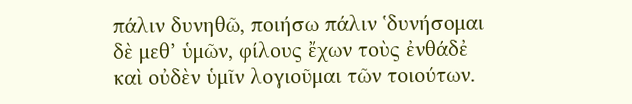πάλιν δυνηθῶ, ποιήσω πάλιν ʽδυνήσομαι δὲ μεθ’ ὑμῶν, φίλους ἔχων τοὺς ἐνθάδἐ καὶ οὐδὲν ὑμῖν λογιοῦμαι τῶν τοιούτων.